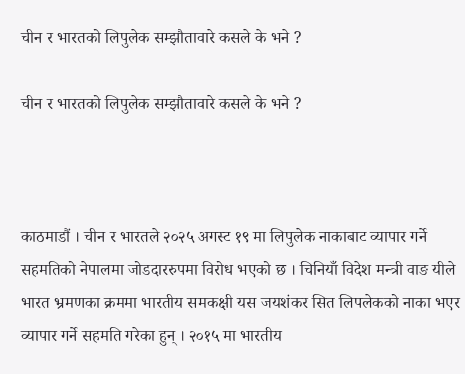चीन र भारतको लिपुलेक सम्झौतावारे कसले के भने ?

चीन र भारतको लिपुलेक सम्झौतावारे कसले के भने ?



काठमाडौं । चीन र भारतले २०२५ अगस्ट १९ मा लिपुलेक नाकाबाट व्यापार गर्ने सहमतिको नेपालमा जोडदाररुपमा विरोध भएको छ । चिनियाँ विदेश मन्त्री वाङ यीले भारत भ्रमणका क्रममा भारतीय समकक्षी यस जयशंकर सित लिपलेकको नाका भएर व्यापार गर्ने सहमति गरेका हुन् । २०१५ मा भारतीय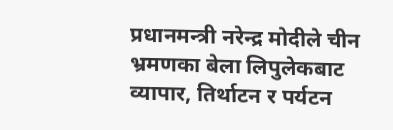प्रधानमन्त्री नरेन्द्र मोदीले चीन भ्रमणका बेला लिपुलेकबाट व्यापार, तिर्थाटन र पर्यटन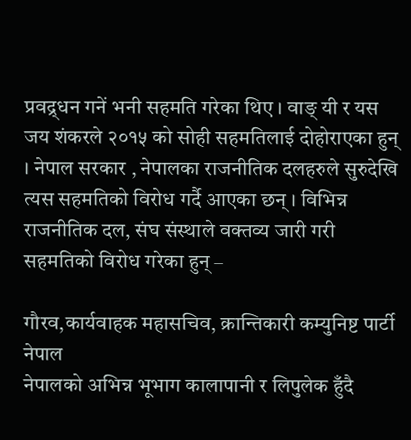प्रवद्र्धन गनें भनी सहमति गरेका थिए । वाङ् यी र यस जय शंकरले २०१५ को सोही सहमतिलाई दोहोराएका हुन् । नेपाल सरकार , नेपालका राजनीतिक दलहरुले सुरुदेखि त्यस सहमतिको विरोध गर्दै आएका छन् । विभिन्न राजनीतिक दल, संघ संस्थाले वक्तव्य जारी गरी सहमतिको विरोध गरेका हुन् –

गौरव,कार्यवाहक महासचिव, क्रान्तिकारी कम्युनिष्ट पार्टी नेपाल
नेपालको अभिन्न भूभाग कालापानी र लिपुलेक हुँदै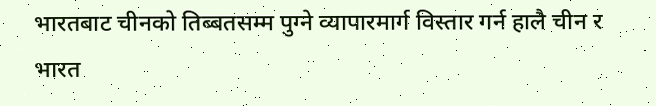भारतबाट चीनको तिब्बतसम्म पुग्ने व्यापारमार्ग विस्तार गर्न हालै चीन र भारत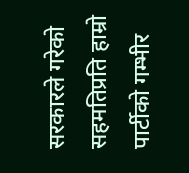सरकारले गरेको सहमतिप्रति हाम्रो पार्टीको गम्भीर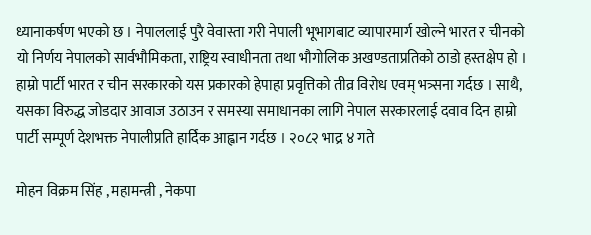ध्यानाकर्षण भएको छ । नेपाललाई पुरै वेवास्ता गरी नेपाली भूभागबाट व्यापारमार्ग खोल्ने भारत र चीनको यो निर्णय नेपालको सार्वभौमिकता, राष्ट्रिय स्वाधीनता तथा भौगोलिक अखण्डताप्रतिको ठाडो हस्तक्षेप हो । हाम्रो पार्टी भारत र चीन सरकारको यस प्रकारको हेपाहा प्रवृत्तिको तीव्र विरोध एवम् भत्र्सना गर्दछ । साथै, यसका विरुद्ध जोडदार आवाज उठाउन र समस्या समाधानका लागि नेपाल सरकारलाई दवाव दिन हाम्रो पार्टी सम्पूर्ण देशभक्त नेपालीप्रति हार्दिक आह्वान गर्दछ । २०८२ भाद्र ४ गते

मोहन विक्रम सिंह , महामन्त्री , नेकपा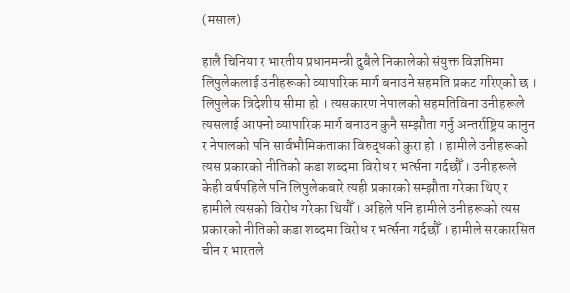(मसाल)

हालै चिनिया र भारतीय प्रधानमन्त्री दुबैले निकालेको संयुक्त विज्ञप्तिमा लिपुलेकलाई उनीहरूको व्यापारिक मार्ग बनाउने सहमति प्रकट गरिएको छ । लिपुलेक त्रिदेशीय सीमा हो । त्यसकारण नेपालको सहमतिविना उनीहरूले त्यसलाई आफ्नो व्यापारिक मार्ग बनाउन कुनै सम्झौता गर्नु अन्तर्राष्ट्रिय कानुन र नेपालको पनि सार्वभौमिकताका विरुद्धको कुरा हो । हामीले उनीहरूको त्यस प्रकारको नीतिको कडा शब्दमा विरोध र भर्त्सना गर्दछौँ । उनीहरूले केही वर्षपहिले पनि लिपुलेकबारे त्यही प्रकारको सम्झौता गरेका थिए र हामीले त्यसको विरोध गरेका थियौँ । अहिले पनि हामीले उनीहरूको त्यस प्रकारको नीतिको कडा शब्दमा विरोध र भर्त्सना गर्दछौँ । हामीले सरकारसित चीन र भारतले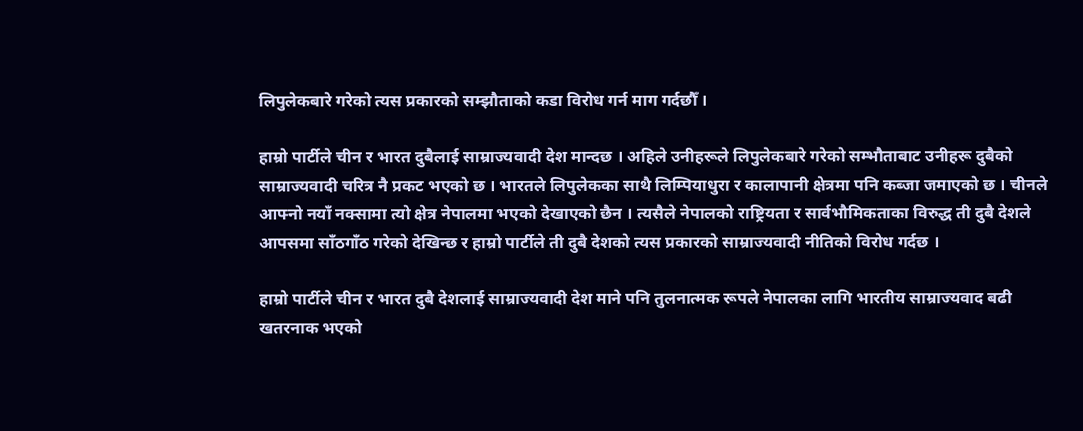लिपुलेकबारे गरेको त्यस प्रकारको सम्झौताको कडा विरोध गर्न माग गर्दछौँ ।

हाम्रो पार्टीले चीन र भारत दुबैलाई साम्राज्यवादी देश मान्दछ । अहिले उनीहरूले लिपुलेकबारे गरेको सम्भौताबाट उनीहरू दुबैको साम्राज्यवादी चरित्र नै प्रकट भएको छ । भारतले लिपुलेकका साथै लिम्पियाधुरा र कालापानी क्षेत्रमा पनि कब्जा जमाएको छ । चीनले आफ्नो नयाँ नक्सामा त्यो क्षेत्र नेपालमा भएको देखाएको छैन । त्यसैले नेपालको राष्ट्रियता र सार्वभौमिकताका विरुद्ध ती दुबै देशले आपसमा साँठगाँठ गरेको देखिन्छ र हाम्रो पार्टीले ती दुबै देशको त्यस प्रकारको साम्राज्यवादी नीतिको विरोध गर्दछ ।

हाम्रो पार्टीले चीन र भारत दुबै देशलाई साम्राज्यवादी देश माने पनि तुलनात्मक रूपले नेपालका लागि भारतीय साम्राज्यवाद बढी खतरनाक भएको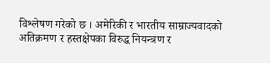विश्लेषण गरेको छ । अमेरिकी र भारतीय साम्राज्यवादको अतिक्रमण र हस्तक्षेपका विरुद्ध नियन्त्रण र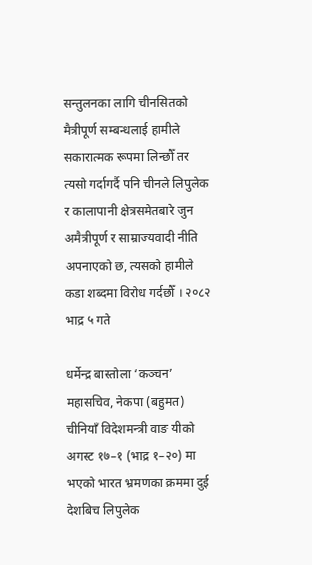सन्तुलनका लागि चीनसितको मैत्रीपूर्ण सम्बन्धलाई हामीले सकारात्मक रूपमा लिन्छौँ तर त्यसो गर्दागर्दै पनि चीनले लिपुलेक र कालापानी क्षेत्रसमेतबारे जुन अमैत्रीपूर्ण र साम्राज्यवादी नीति अपनाएको छ, त्यसको हामीले कडा शब्दमा विरोध गर्दछौँ । २०८२ भाद्र ५ गते

धर्मेन्द्र बास्तोला ‘कञ्चन’ महासचिव, नेकपा (बहुमत)
चीनियाँ विदेशमन्त्री वाङ यीको अगस्ट १७–१ (भाद्र १–२०) मा भएको भारत भ्रमणका क्रममा दुई देशबिच लिपुलेक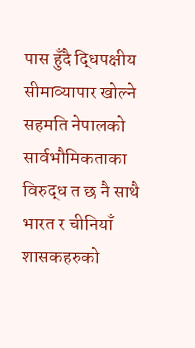पास हुँदै द्धिपक्षीय सीमाव्यापार खोल्ने सहमति नेपालको सार्वभौमिकताका विरुद्ध त छ नै साथै भारत र चीनियाँ शासकहरुको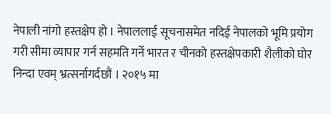नेपाली नांगो हस्तक्षेप हो । नेपाललाई सूचनासमेत नदिई नेपालको भूमि प्रयोग गरी सीमा व्यापार गर्न सहमति गर्ने भारत र चीनको हस्तक्षेपकारी शैलीको घोर निन्दा एवम् भ्रत्सर्नागर्दछौं । २०१५ मा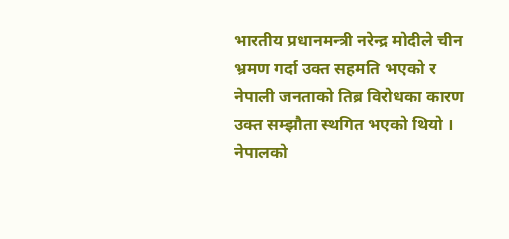भारतीय प्रधानमन्त्री नरेन्द्र मोदीले चीन भ्रमण गर्दा उक्त सहमति भएको र नेपाली जनताको तिब्र विरोधका कारण उक्त सम्झौता स्थगित भएको थियो । नेपालको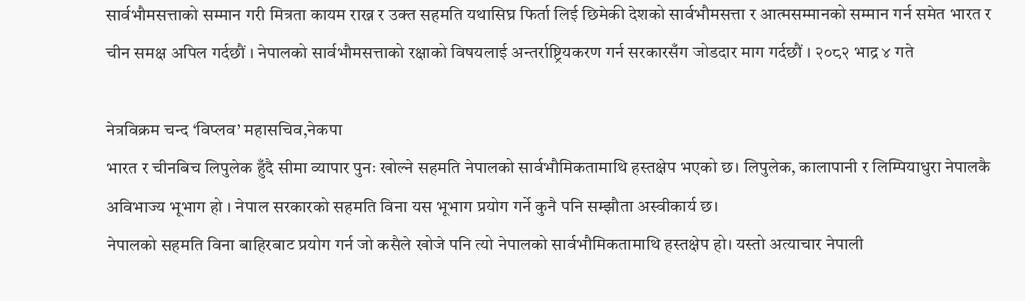सार्वभौमसत्ताको सम्मान गरी मित्रता कायम राख्न र उक्त सहमति यथासिघ्र फिर्ता लिई छिमेकी देशको सार्वभौमसत्ता र आत्मसम्मानको सम्मान गर्न समेत भारत र चीन समक्ष अपिल गर्दछौं । नेपालको सार्वभौमसत्ताको रक्षाको विषयलाई अन्तर्राष्ट्रियकरण गर्न सरकारसँग जोडदार माग गर्दछौं । २०८२ भाद्र ४ गते

नेत्रविक्रम चन्द ‘विप्लव’ महासचिव,नेकपा
भारत र चीनबिच लिपुलेक हुँदै सीमा व्यापार पुनः खोल्ने सहमति नेपालको सार्वभौमिकतामाथि हस्तक्षेप भएको छ। लिपुलेक, कालापानी र लिम्पियाधुरा नेपालकै अविभाज्य भूभाग हो । नेपाल सरकारको सहमति विना यस भूभाग प्रयोग गर्ने कुनै पनि सम्झौता अस्वीकार्य छ।
नेपालको सहमति विना बाहिरबाट प्रयोग गर्न जो कसैले खोजे पनि त्यो नेपालको सार्वभौमिकतामाथि हस्तक्षेप हो। यस्तो अत्याचार नेपाली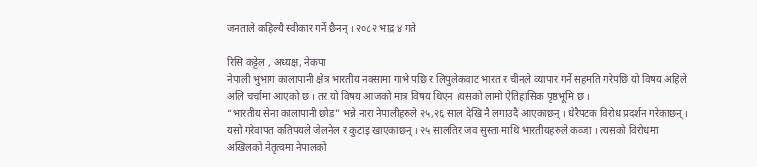जनताले कहिल्यै स्वीकार गर्ने छैनन् । २०८२ भाद्र ४ गते

रिसि कट्टेल , अध्यक्ष, नेकपा
नेपाली भुभाग कालापानी क्षेत्र भारतीय नक्सामा गाभे पछि र लिपुलेकवाट भारत र चीनले व्यापार गर्ने सहमति गरेपछि यो विषय अहिले अलि चर्चामा आएको छ । तर यो विषय आजको मात्र विषय थिएन ।यसको लामो ऐतिहासिक पृष्ठभूमि छ ।
“भारतीय सेना कालापानी छोड” भन्ने नारा नेपालीहरुले २५,२६ साल देखि नै लगाउदै आएकाछन् । धेरैपटक विरोध प्रदर्शन गरेकाछन् । यसो गरेवापत कतिपयले जेलनेल र कुटाइ खाएकाछन् । २५ सालतिर जव सुस्ता माथि भारतीयहरुले कव्जा । त्यसको विरोधमा अखिलको नेतृत्वमा नेपालको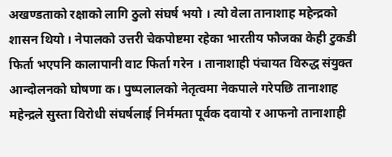अखण्डताको रक्षाको लागि ठुलो संघर्ष भयो । त्यो वेला तानाशाह महेन्द्रको शासन थियो । नेपालको उत्तरी चेकपोष्टमा रहेका भारतीय फौजका केही टुकडी फिर्ता भएपनि कालापानी वाट फिर्ता गरेन । तानाशाही पंचायत विरुद्ध संयुक्त आन्दोलनको घोषणा क। पुष्पलालको नेतृत्वमा नेकपाले गरेपछि तानाशाह महेन्द्रले सुस्ता विरोधी संघर्षलाई निर्ममता पूर्वक दवायो र आफनो तानाशाही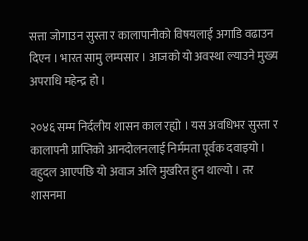सत्ता जोगाउन सुस्ता र कालापानीको विषयलाई अगाडि वढाउन दिएन । भारत सामु लम्पसार । आजको यो अवस्था ल्याउने मुख्य अपराधि महेन्द्र हो ।

२०४६ सम्म निर्दलीय शासन काल रह्यो । यस अवधिभर सुस्ता र कालापनी प्राप्तिको आनदोलनलाई निर्ममता पूर्वक दवाइयो । वहुदल आएपछि यो अवाज अलि मुखरित हुन थाल्यो । तर शासनमा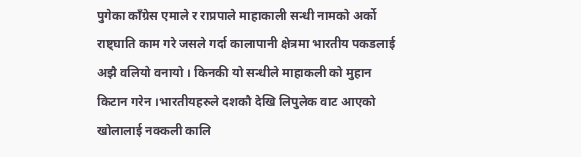पुगेका काँग्रेस एमाले र राप्रपाले माहाकाली सन्धी नामको अर्को राष्ट्घाति काम गरे जसले गर्दा कालापानी क्षेत्रमा भारतीय पकडलाई अझै वलियो वनायो । किनकी यो सन्धीले माहाकली को मुहान किटान गरेन ।भारतीयहरुले दशकौ देखि लिपुलेक वाट आएको खोलालाई नक्कली कालि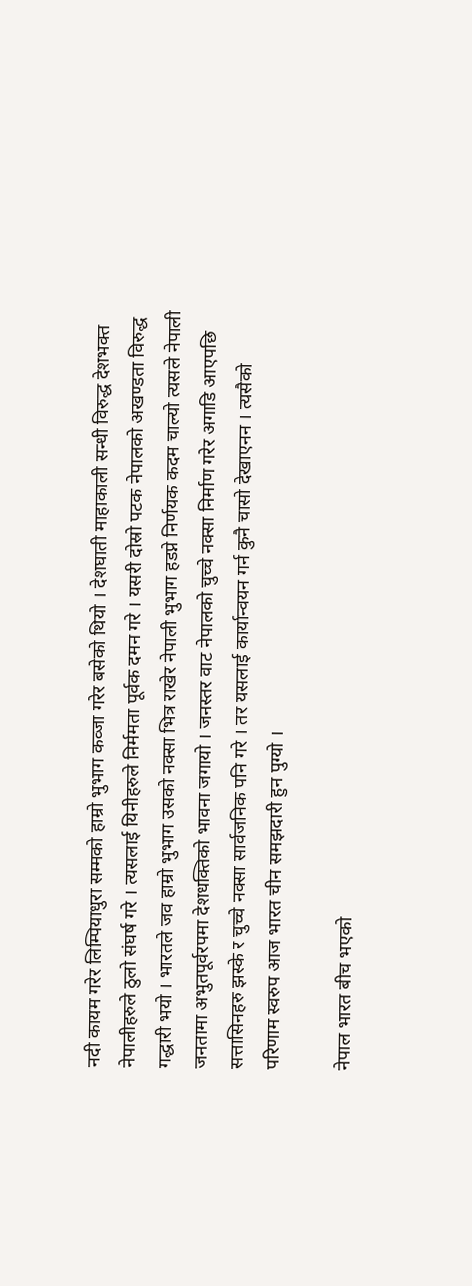नदी कायम गरेर लिम्पियाधुरा सम्मको हाम्रो भुभाग कव्जा गरेर बसेको थियो । देशघाती माहाकाली सन्धी विरुद्ध देशभक्त नेपालीहरुले ठुलो संघर्ष गरे । त्यसलाई यिनीहरुले निर्ममता पूर्वक दमन गरे । यसरी दोस्रो पटक नेपालको अखण्डता विरुद्ध गद्धारी भयो । भारतले जव हाम्रो भुभाग उसको नक्सा भित्र राखेर नेपाली भुभाग हडप्ने निर्णयक कदम चाल्यो त्यसले नेपाली जनतामा अभुतपूर्वरपमा देशधक्तिको भावना जगायो । जनस्तर वाट नेपालको चुच्चे नक्सा निर्माण गरेर अगाडि आएपछि सत्तासिनहरु झस्के र चुच्चे नक्सा सार्वजनिक पनि गरे । तर यसलाई कार्यान्वयन गर्न कुनै चासो देखाएनन । त्यसैको परिणाम स्वरुप आज भारत चीन समझदारी हुन पुग्यो ।

नेपाल भारत बीच भएको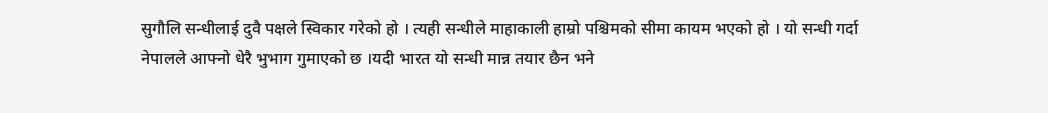सुगौलि सन्धीलाई दुवै पक्षले स्विकार गरेको हो । त्यही सन्धीले माहाकाली हाम्रो पश्चिमको सीमा कायम भएको हो । यो सन्धी गर्दा नेपालले आफ्नो धेरै भुभाग गुमाएको छ ।यदी भारत यो सन्धी मान्न तयार छैन भने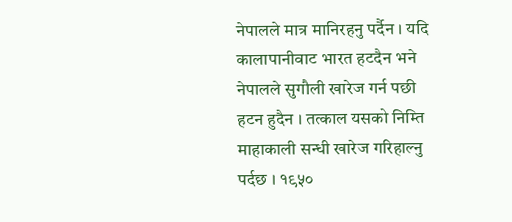नेपालले मात्र मानिरहनु पर्दैन । यदि कालापानीवाट भारत हटदैन भने नेपालले सुगौली खारेज गर्न पछी हटन हुदैन । तत्काल यसको निम्ति माहाकाली सन्धी खारेज गरिहाल्नु पर्दछ । १९५०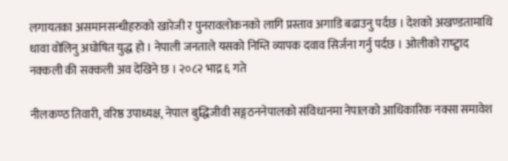लगायतका असमानसन्धीहरुको खारेजी र पुनरावलोकनको लागि प्रस्ताव अगाडि बढाउनु पर्दछ । देशको अखण्डतामाथि धावा वोलिनु अघोषित युद्ध हो । नेपाली जनताले यसको निम्ति व्यापक दवाव सिर्जना गर्नु पर्दछ । ओलीको राष्ट्वाद नक्कली की सक्कली अव देखिने छ । २०८२ भाद्र ६ गते

नीलकण्ठ तिवारी, वरिष्ठ उपाध्यक्ष, नेपाल बुद्धिजीवी सङ्गठननेपालको संविधानमा नेपालको आधिकारिक नक्सा समावेश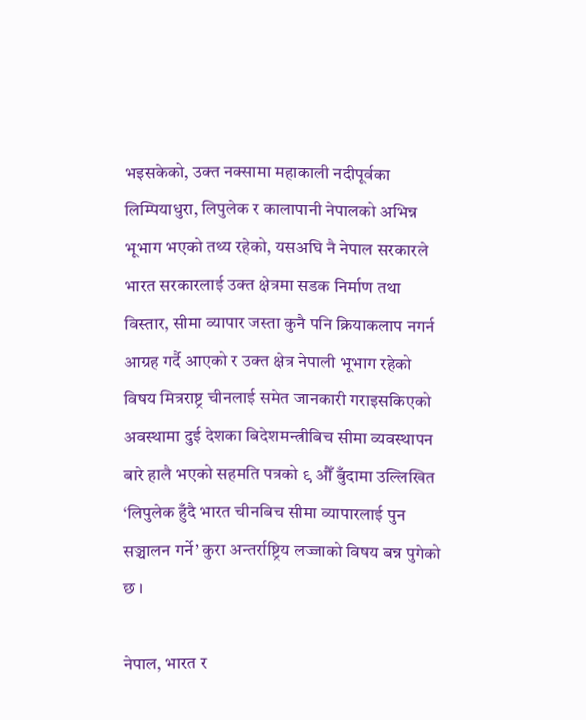भइसकेको, उक्त नक्सामा महाकाली नदीपूर्वका लिम्पियाधुरा, लिपुलेक र कालापानी नेपालको अभिन्न भूभाग भएको तथ्य रहेको, यसअघि नै नेपाल सरकारले भारत सरकारलाई उक्त क्षेत्रमा सडक निर्माण तथा विस्तार, सीमा व्यापार जस्ता कुनै पनि क्रियाकलाप नगर्न आग्रह गर्दै आएको र उक्त क्षेत्र नेपाली भूभाग रहेको विषय मित्रराष्ट्र चीनलाई समेत जानकारी गराइसकिएको अवस्थामा दुई देशका बिदेशमन्त्रीबिच सीमा व्यवस्थापन बारे हालै भएको सहमति पत्रको ९ औँ बुँदामा उल्लिखित ‘लिपुलेक हुँदै भारत चीनबिच सीमा व्यापारलाई पुन सञ्चालन गर्ने’ कुरा अन्तर्राष्ट्रिय लज्जाको विषय बन्न पुगेको छ ।

नेपाल, भारत र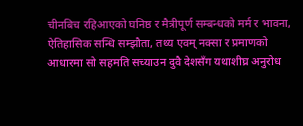चीनबिच रहिआएको घनिष्ठ र मैत्रीपूर्ण सम्बन्धको मर्म र भावना, ऐतिहासिक सन्धि सम्झौता, तथ्य एवम् नक्सा र प्रमाणको आधारमा सो सहमति सच्याउन दुवै देशसँग यथाशीघ्र अनुरोध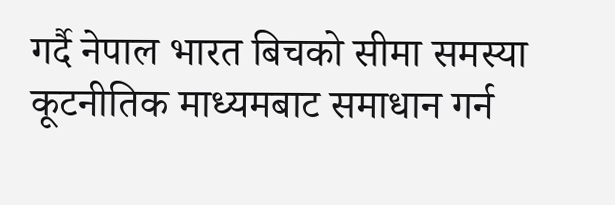गर्दै नेपाल भारत बिचको सीमा समस्या कूटनीतिक माध्यमबाट समाधान गर्न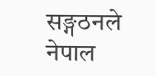सङ्गठनले नेपाल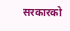सरकारको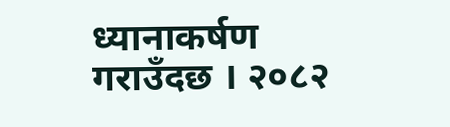ध्यानाकर्षण गराउँदछ । २०८२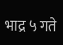भाद्र ५ गते